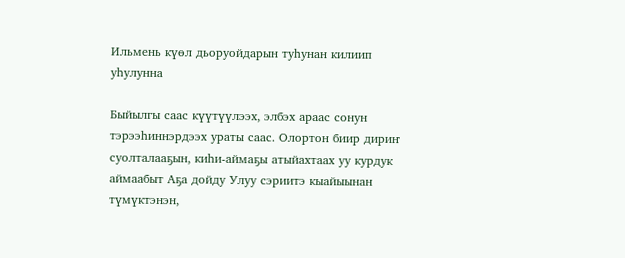Ильмень күөл дьоруойдарын туһунан килиип уһулунна

Быйылгы саас күүтүүлээх, элбэх араас сонун тэрээһиннэрдээх ураты саас. Олортон биир дириҥ суолталааҕын, киһи-аймаҕы атыйахтаах уу курдук аймаабыт Аҕа дойду Улуу сэриитэ кыайыынан түмүктэнэн,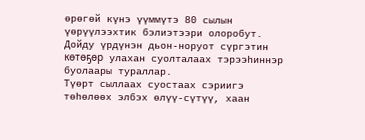өрөгөй күнэ үүммүтэ 80 сылын үөрүүлээхтик бэлиэтээри олoробут. Дойду үрдүнэн дьон-норуот сүргэтин көтөҕөр улахан суолталаах тэрээһиннэр буолаары тураллар.
Түөрт сыллаах суостаах сэриигэ төһөлөөх элбэх өлүү-сүтүү, хаан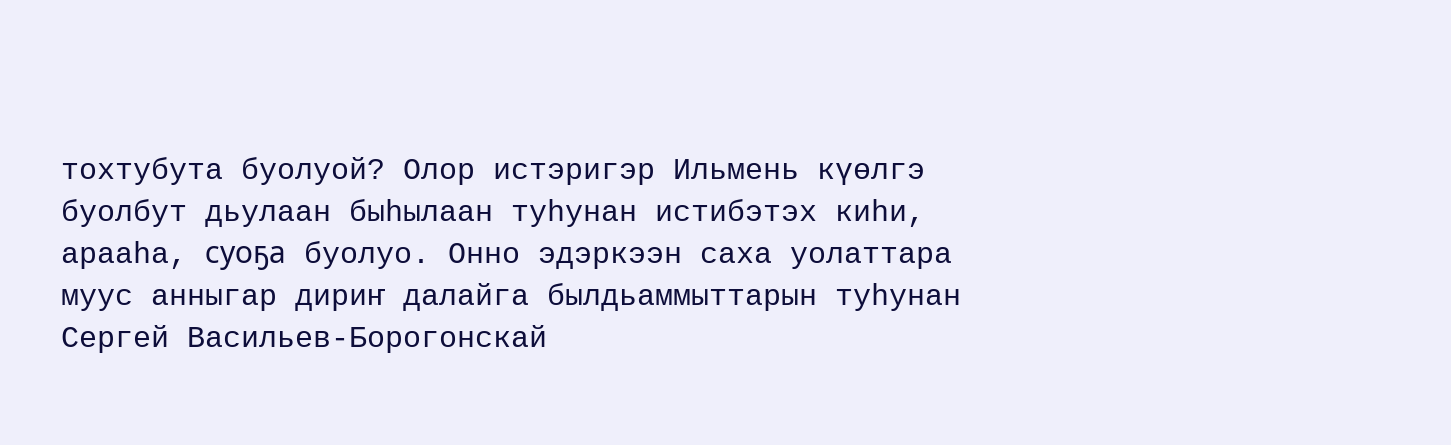тохтубута буолуой? Олор истэригэр Ильмень күөлгэ буолбут дьулаан быһылаан туһунан истибэтэх киһи, арааһа, суоҕа буолуо. Онно эдэркээн саха уолаттара муус анныгар дириҥ далайга былдьаммыттарын туһунан Сергей Васильев-Борогонскай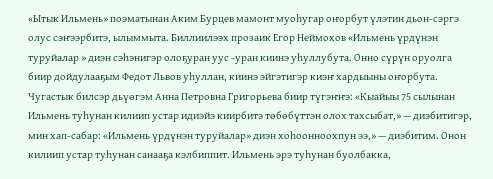«Ытык Ильмень» поэматынан Аким Бурцев мамонт муоһугар оҥорбут үлэтин дьон-сэргэ олус сэҥээрбитэ, ылыммыта. Биллиилээх прозаик Егор Неймохов «Ильмень үрдүнэн туруйалар » диэн сэһэнигэр олоҕуран уус -уран киинэ уһуллубута. Онно сүрүн оруолга биир дойдулааҕым Федот Львов уһуллан, киинэ эйгэтигэр киэҥ хардыыны оҥорбута.
Чугастык билсэр дьүөгэм Анна Петровна Григорьева биир түгэҥҥэ: «Кыайыы 75 сылынан Ильмень туһунан килиип устар идиэйэ киирбитэ төбөбүттэн олох тахсыбат,» — диэбитигэр, мин хап-сабар: «Ильмень үрдүнэн туруйалар» диэн хоһоонноохпун ээ,» — диэбитим. Онон килиип устар туһунан санааҕа кэлбиппит. Ильмень эрэ туһунан буолбакка,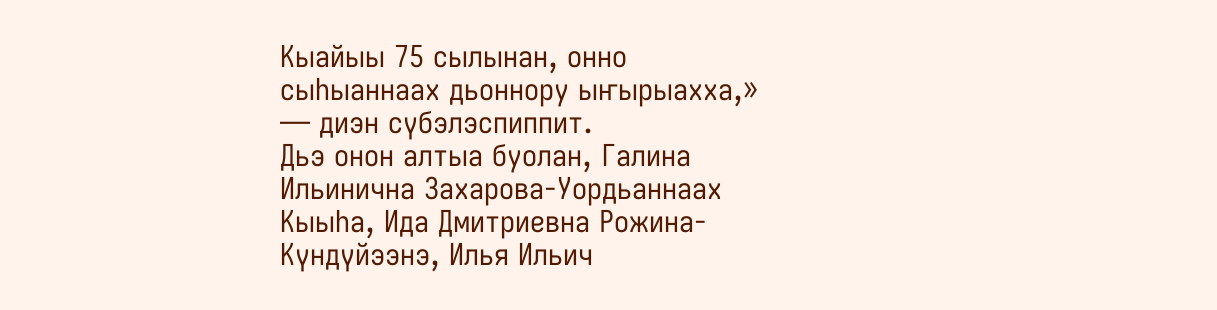Кыайыы 75 сылынан, онно сыһыаннаах дьоннору ыҥырыахха,» — диэн сүбэлэспиппит.
Дьэ онон алтыа буолан, Галина Ильинична Захарова-Уордьаннаах Кыыһа, Ида Дмитриевна Рожина-Күндүйээнэ, Илья Ильич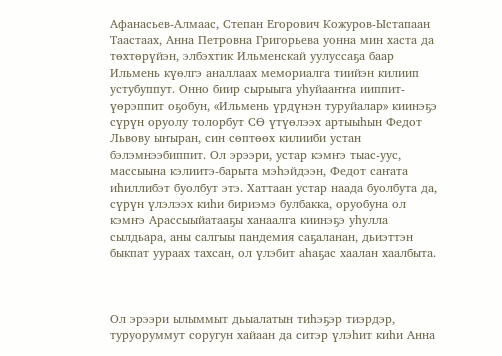Афанасьев-Алмаас, Степан Егорович Кожуров-Ыстапаан Таастаах, Анна Петровна Григорьева уонна мин хаста да төхтөрүйэн, элбэхтик Ильменскай уулуссаҕа баар Ильмень күөлгэ аналлаах мемориалга тиийэн килиип устубуппут. Онно биир сырыыга уһуйааҥҥа ииппит-үөрэппит оҕобун, «Ильмень үрдүнэн туруйалар» киинэҕэ сүрүн оруолу толорбут СӨ үтүөлээх артыыһын Федот Львову ыҥыран, син сөптөөх килииби устан бэлэмнээбиппит. Ол эрээри, устар кэмҥэ тыас-уус, массыына кэлиитэ-барыта мэһэйдээн, Федот саҥата иһиллибэт буолбут этэ. Хаттаан устар наада буолбута да, сүрүн үлэлээх киһи бириэмэ булбакка, оруобуна ол кэмҥэ Арассыыйатааҕы ханаалга киинэҕэ уһулла сылдьара, аны салгыы пандемия саҕаланан, дьиэттэн быкпат уураах тахсан, ол үлэбит аһаҕас хаалан хаалбыта.



Ол эрээри ылыммыт дьыалатын тиһэҕэр тиэрдэр, туруоруммут соругун хайаан да ситэр үлэһит киһи Анна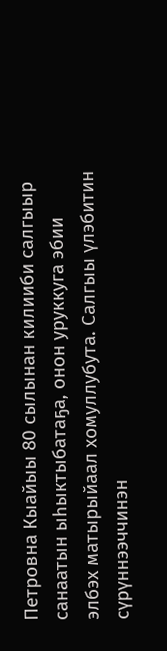Петровна Кыайыы 80 сылынан килииби салгыыр санаатын ыһыктыбатаҕа, онон уруккуга эбии элбэх матырыйаал хомуллубута. Салгыы үлэбитин сүрүннээччинэн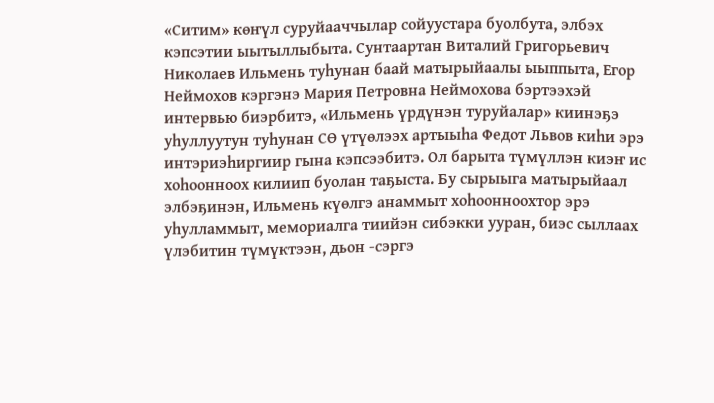«Ситим» көҥүл суруйааччылар сойуустара буолбута, элбэх кэпсэтии ыытыллыбыта. Сунтаартан Виталий Григорьевич Николаев Ильмень туһунан баай матырыйаалы ыыппыта, Егор Неймохов кэргэнэ Мария Петровна Неймохова бэртээхэй интервью биэрбитэ, «Ильмень үрдүнэн туруйалар» киинэҕэ уһуллуутун туһунан СӨ үтүөлээх артыыһа Федот Львов киһи эрэ интэриэһиргиир гына кэпсээбитэ. Ол барыта түмүллэн киэҥ ис хоһоонноох килиип буолан таҕыста. Бу сырыыга матырыйаал элбэҕинэн, Ильмень күөлгэ анаммыт хоһоонноохтор эрэ уһулламмыт, мемориалга тиийэн сибэкки ууран, биэс сыллаах үлэбитин түмүктээн, дьон -сэргэ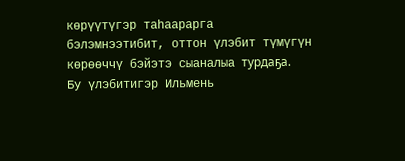көрүүтүгэр таһаарарга бэлэмнээтибит, оттон үлэбит түмүгүн көрөөччү бэйэтэ сыаналыа турдаҕа.
Бу үлэбитигэр Ильмень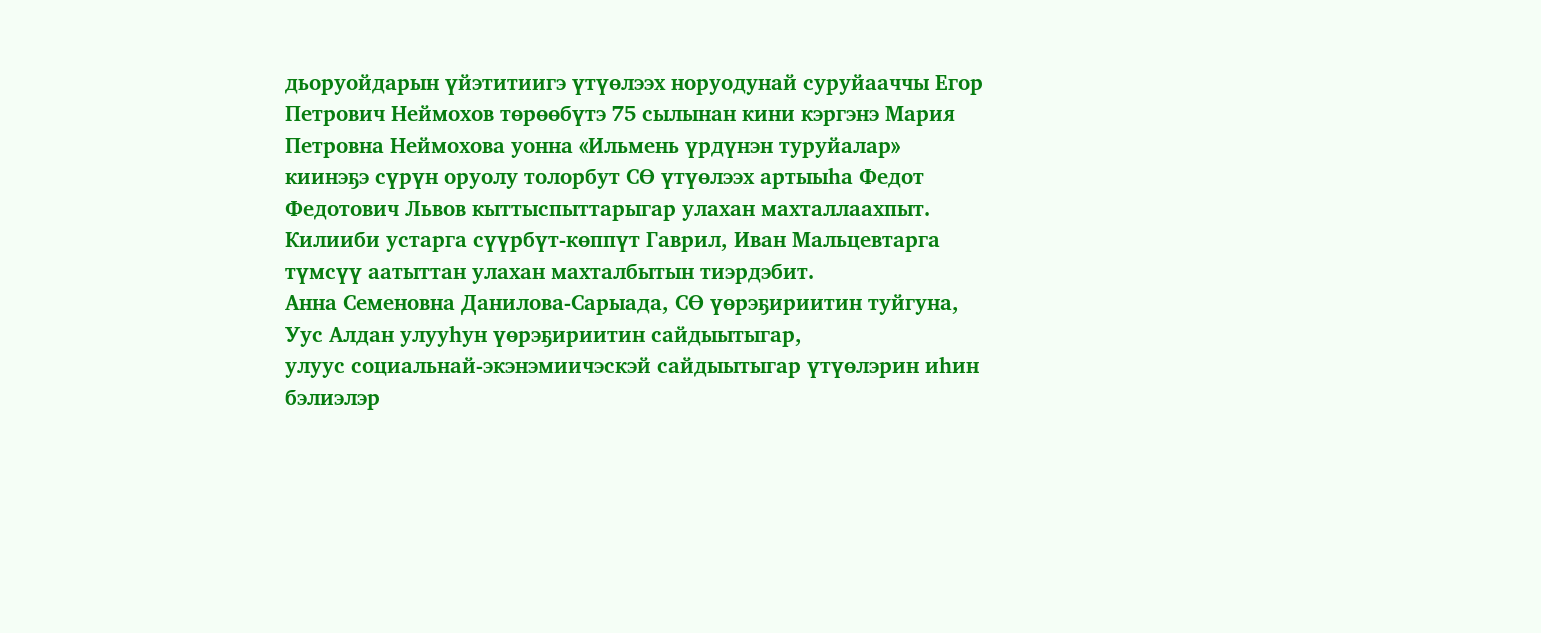дьоруойдарын үйэтитиигэ үтүөлээх норуодунай суруйааччы Егор Петрович Неймохов төрөөбүтэ 75 сылынан кини кэргэнэ Мария Петровна Неймохова уонна «Ильмень үрдүнэн туруйалар» киинэҕэ сүрүн оруолу толорбут СӨ үтүөлээх артыыһа Федот Федотович Львов кыттыспыттарыгар улахан махталлаахпыт. Килииби устарга сүүрбүт-көппүт Гаврил, Иван Мальцевтарга түмсүү аатыттан улахан махталбытын тиэрдэбит.
Анна Семеновна Данилова-Сарыада, СӨ үөрэҕириитин туйгуна, Уус Алдан улууһун үөрэҕириитин сайдыытыгар,
улуус социальнай-экэнэмиичэскэй сайдыытыгар үтүөлэрин иһин бэлиэлэр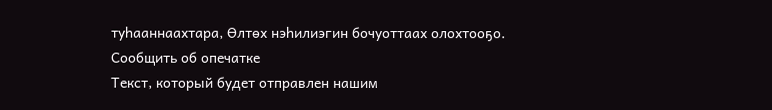туһааннаахтара, Өлтөх нэһилиэгин бочуоттаах олохтооҕо.
Сообщить об опечатке
Текст, который будет отправлен нашим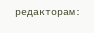редакторам: